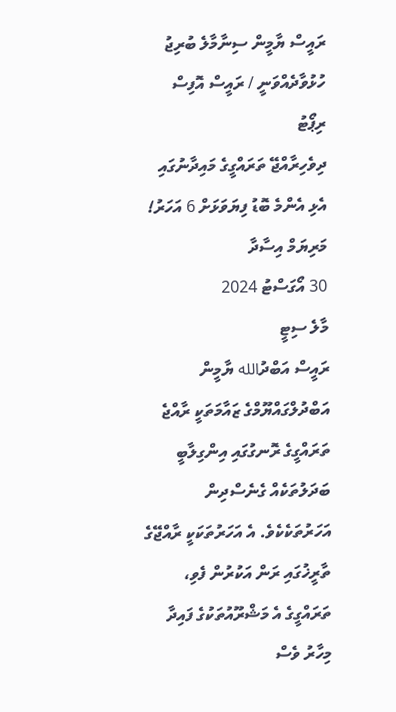ރައީސް ޔާމީން ސިނާމާލެ ބުރިޖު ހުޅުވާދެއްވަނީ / ރައީސް އޮފިސް
ރިޕޯޓު
ދިވެހިރާއްޖޭ ތަރައްގީގެ މައިދާނުގައި އެޅި އެންމެ ބޮޑު ފިޔަވަޅަށް 6 އަހަރު!
މަރިޔަމް އިސާދާ
30 އޯގަސްޓު 2024
މާލެ ސިޓީ
ރައީސް އަބްދުالله ޔާމީން އަބްދުލްގައްޔޫމްގެ ޒައާމަތަކީ ރާއްޖެ ތަރައްގީގެ ރޮނގުގައި އިންގިލާބީ ބަދަލުތަކެއް ގެނެސްދިން އަހަރުތަކެކެވެ. އެ އަހަރުތަކަކީ ރާއްޖޭގެ ތާރީޚުގައި ރަން އަކުރުން ފެވި، ތަރައްގީގެ އެ މަޝްރޫއުތަކުގެ ފައިދާ މިހާރު ވެސް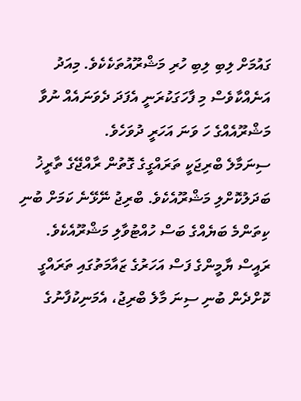ގައުމަށް ލިބި ލިބި ހުރި މަޝްރޫއުތަކެކެވެ. މިއަދު އަނެއްކާވެސް މި ފާހަގަކުރަނީ އެފަދަ ދެވަނައެއް ނުވާ މަޝްރޫއެއްގެ ހަ ވަނަ އަހަރީ ދުވަހެވެ.
ސިނަމާލެ ބްރިޖަކީ ތަރައްގީގެ ގޮތުން ރާއްޖޭގެ ތާރީޚު ބަދަލުކޮށްލި މަޝްރޫއެކެވެ. ބްރިޖު ނޭޅޭނެ ކަމަށް ބުނި ކިތަންމެ ބަޔެއްގެ ބަސް ހުއްޓުވާލި މަޝްރޫއެކެވެ. ރައީސް ޔާމީންގެ ފަސް އަހަރުގެ ޒައާމަތުގައި ތަރައްގީ ކޮށްދެން ބުނި ސިނަ މާލެ ބްރިޖު، އެމަނިކުފާނުގެ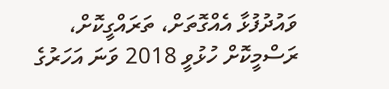ވައުދުފުޅާ އެއްގޮތަށް، ތަރައްގީކޮށް، ރަސްމީކޮށް ހުޅުވީ 2018 ވަނަ އަހަރުގެ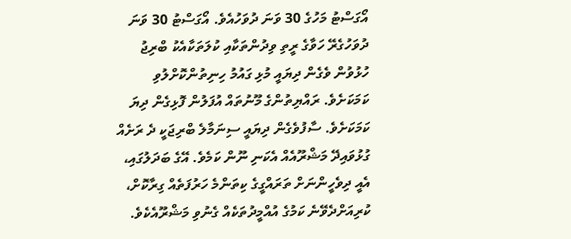އޯގަސްޓު މަހުގެ 30 ވަނަ ދުވަހުއެވެ. އޯގަސްޓު 30 ވަނަ ދުވަހުގެރޭ ހަވާގެ ރީތި ވިދުންތަކާއި ކުލަތަކާއެކު ބްރިޖު ހުޅުވުން ވެގެން ދިޔައީ މުޅި ގައުމު ހިނިތުންކޮށްލުވި ކަމަކަށެވެ. ރައްޔިތުންގެ މޫނުތައް އުފަލުން ފޮޅިގެން ދިޔަ ކަމަކަށެވެ. ސާފުވެގެން ދިޔައީ ސިނަމާލެ ބްރިޖަކީ ދެ ރަށެއް ގުޅުވައިދޭ މަޝްރޫއެއް އެކަނި ނޫން ކަމެވެ. އޭގެ ބަދަލުގައި، އެއީ ދިވެހީންނަށް ތަރައްގީގެ ކިތަންމެ ހަރުފަތެއް ގިރާކޮށް، ކުރިއަށްދެވޭނެ ކަމުގެ އުއްމީދުތަކެއް ގެނުވި މަޝްރޫއެކެވެ.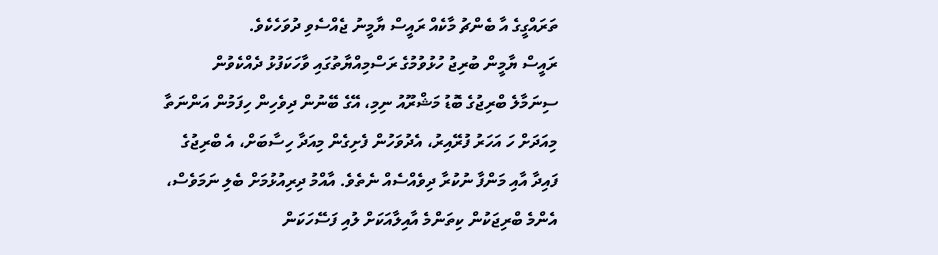ތަރައްގީގެ އާ ބެންޗު މާކެއް ރައީސް ޔާމީނު ޖެއްސެވި ދުވަހެކެވެ.
ރައީސް ޔާމީން ބުރިޖު ހުޅުވުމުގެ ރަސްމިއްޔާތުގައި ވާހަކަފުޅު ދެއްކެވުން
ސިނަމާލެ ބްރިޖުގެ ބޮޑު މަޝްރޫއު ނިމި، އޭގެ ބޭނުން ދިވެހިން ހިފަމުން އަންނަތާ މިއަދަށް ހަ އަހަރު ފުރޭއިރު، އެދުވަހުން ފެށިގެން މިއަދާ ހިސާބަށް، އެ ބްރިޖުގެ ފައިދާ އާއި މަންފާ ނުކުރާ ދިވެއްސެއް ނެތެވެ. އާއްމު ދިރިއުޅުމަށް ބެލި ނަމަވެސް، އެންމެ ބްރިޖަކުން ކިތަންމެ އާއިލާއަކަށް ލުއި ފަސޭހަކަން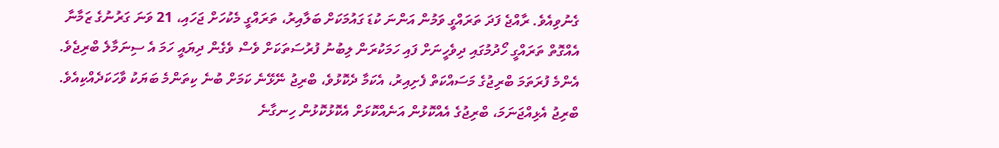ގެނުވިއެވެ. ރާއްޖެ ފަދަ ތަރައްގީ ވަމުން އަންނަ ކުޑަ ގައުމަކަށް ބަލާއިރު، ތަރައްގީ މެކުހަށް ޖަހައި، 21 ވަނަ ގަރުނުގެ ޒަމާނާ އެއްގޮތް ތަރައްގީ ހޯދުމުގައި ދިވެހީނަށް ފައި ހަމަކުރަން ލިބުނު ފުރުސަތަކަށް ވެސް ވެގެން ދިޔައީ ހަމަ އެ ސިނަމާލެ ބްރިޖެވެ.
އެންމެ ފުރަތަމަ ބްރިޖުގެ މަސައްކަތް ފެށިއިރު، އެކަމާ ދެކޮޅުވެ، ބްރިޖު ނޭޅޭނެ ކަމަށް ބުނެ ކިތަންމެ ބަޔަކު ވާހަކަދެއްކިއެވެ. ބްރިޖު އެޅިއްޖަނަމަ، ބްރިޖުގެ އެއްކޮޅުން އަނެއްކޮޅަށް އެކޮޅުކޮޅުން ހިނގާނެ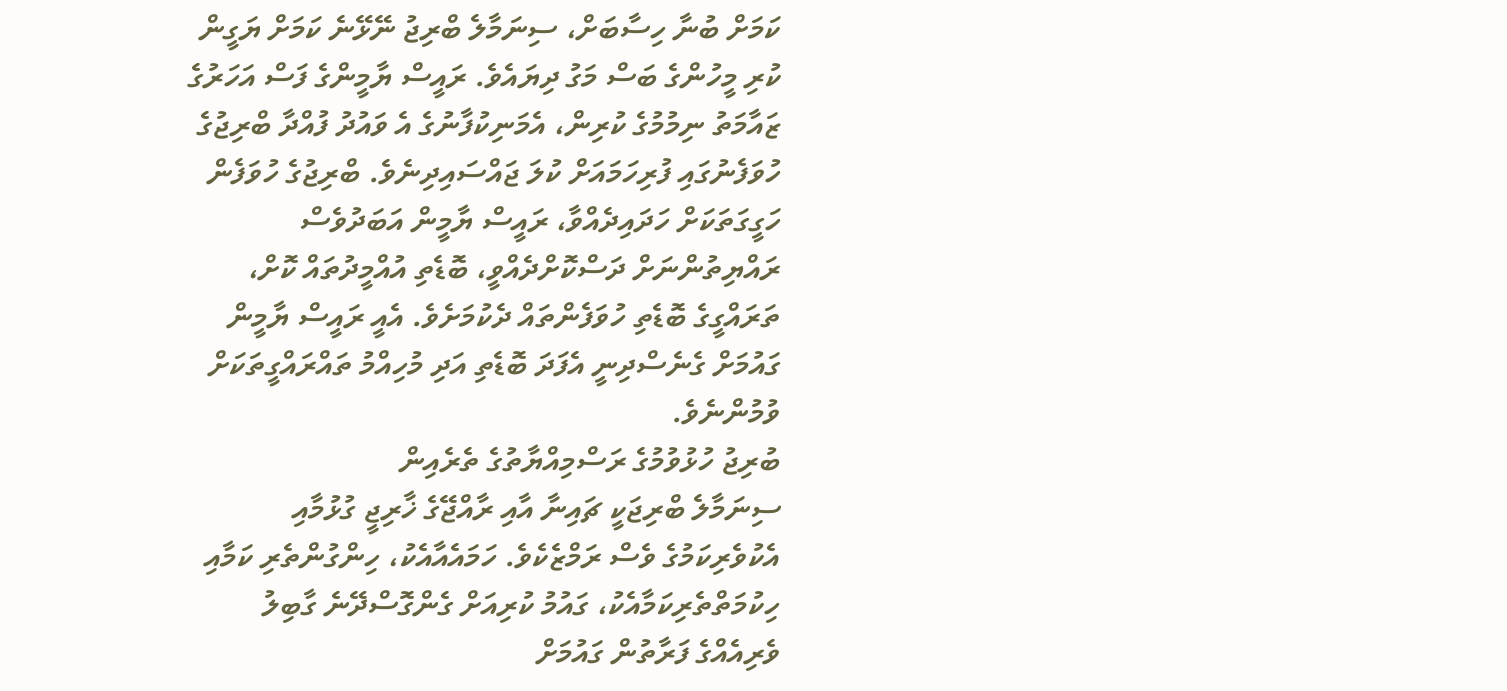ކަމަށް ބުނާ ހިސާބަށް، ސިނަމާލެ ބްރިޖު ނޭޅޭނެ ކަމަށް ޔަގީން ކުރި މީހުންގެ ބަސް މަގު ދިޔައެވެ. ރައީސް ޔާމީންގެ ފަސް އަހަރުގެ ޒައާމަތު ނިމުމުގެ ކުރިން، އެމަނިކުފާނުގެ އެ ވައުދު ފުއްދާ ބްރިޖުގެ ހުވަފެނުގައި ފުރިހަމައަށް ކުލަ ޖައްސައިދިނެވެ. ބްރިޖުގެ ހުވަފެން ހަގީގަތަކަށް ހަދައިދެއްވާ، ރައީސް ޔާމީން އަބަދުވެސް ރައްޔިތުންނަށް ދަސްކޮށްދެއްވީ، ބޮޑެތި އުއްމީދުތައް ކޮށް، ތަރައްގީގެ ބޮޑެތި ހުވަފެންތައް ދެކުމަށެވެ. އެއީ ރައީސް ޔާމީން ގައުމަށް ގެނެސްދިނީ އެފަދަ ބޮޑެތި އަދި މުހިއްމު ތައްރައްގީތަކަށް ވުމުންނެވެ.
ބުރިޖު ހުޅުވުމުގެ ރަސްމިއްޔާތުގެ ތެރެއިން
ސިނަމާލެ ބްރިޖަކީ ޗައިނާ އާއި ރާއްޖޭގެ ޚާރިޖީ ގުޅުމާއި އެކުވެރިކަމުގެ ވެސް ރަމްޒެކެވެ. ހަމައެއާއެކު، ހިންގުންތެރި ކަމާއި ހިކުމަތްތެރިކަމާއެކު، ގައުމު ކުރިއަށް ގެންގޮސްދޭނެ ގާބިލު ވެރިއެއްގެ ފަރާތުން ގައުމަށް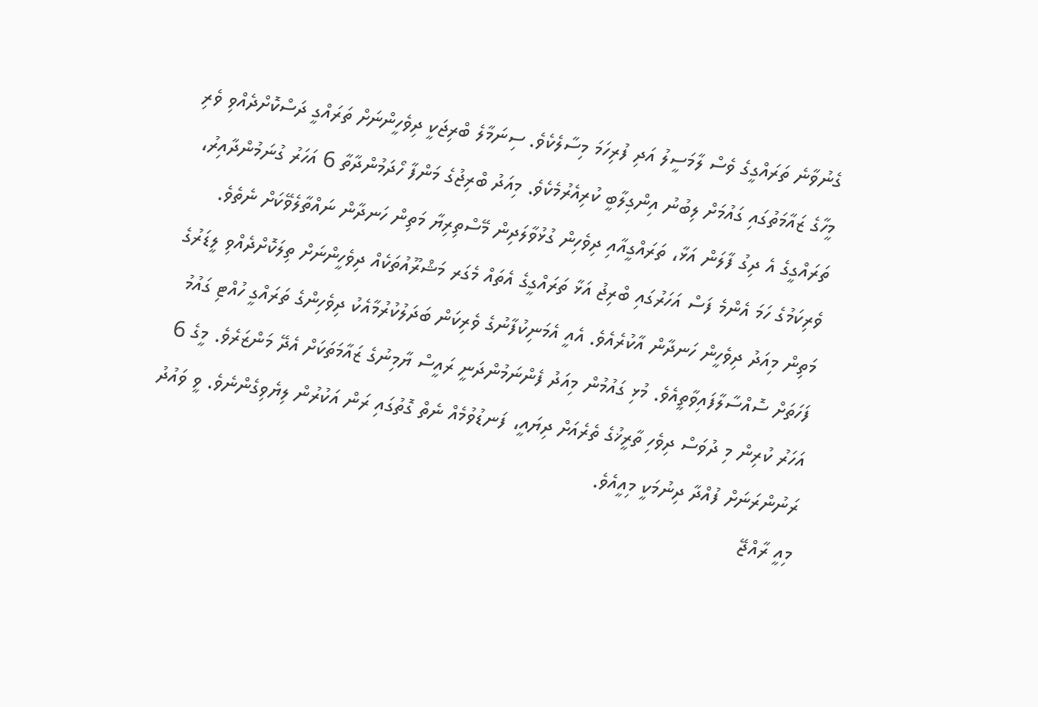ގެނުވާނެ ތަރައްގީގެ ވެސް ލާމަސީލު އަދި ފުރިހަމަ މިސާލެކެވެ. ސިނަމާލެ ބްރިޖަކީ ދިވެހީންނަށް ތަރައްގީ ދަސްކޮށްދެއްވި ވެރި މީހާގެ ޒައާމަތުގައި ގައުމަށް ލިބުނު އިންގިލާބީ ކުރިއެރުމެކެވެ. މިއަދު ބްރިޖުގެ މަންފާ ހޯދަމުންދާތާ 6 އަހަރު ގުނަމުންދާއިރު، ތަރައްގީގެ އެ ދިގު ފާލަން އަޅާ، ތަރައްގީއާއި ދިވެހިން ގުޅުވާލަދިން މޭސްތިރިޔާ މަތިން ހަނދާން ނައްތާލެވޭކަށް ނެތެވެ.
ވެރިކަމުގެ ހަމަ އެންމެ ފަސް އަހަރުގައި ބްރިޖު އަޅާ ތަރައްގީގެ އެތައް މެގަރ މަޝްރޫއުތަކެއް ދިވެހީންނަށް ތިލަކޮށްދެއްވި ލީޑަރުގެ މަތިން މިއަދު ދިވެހީން ހަނދާން އާކުރެއެވެ. އެއީ އެމަނިކުފާނުގެ ވެރިކަން ބަދަލުކުރުމާއެކު ދިވެހިންގެ ތަރައްގީ ހުއްޓި ގައުމު ފަހަތަށް ސޮއްސާލާފައިވާތީއެވެ. މުޅި ގައުމުން މިއަދު ފެންނަމުންދަނީ ރައީސް ޔާމިނުގެ ޒައާމަތަކަށް އެދޭ މަންޒަރެވެ. މީގެ 6 އަހަރު ކުރިން މި ދުވަސް ދިވެހި ތާރީޚުގެ ތެރެއަށް ދިޔައީ، ފަނޑުވުމެއް ނެތް ގޮތުގައި ރަން އަކުރުން ލިޔެވިގެންނެވެ. ވީ ވައުދު ރަނުންރަނަށް ފުއްދާ ދިނުމަކީ މިއީއެވެ.
މިއީ ރާއްޖޭ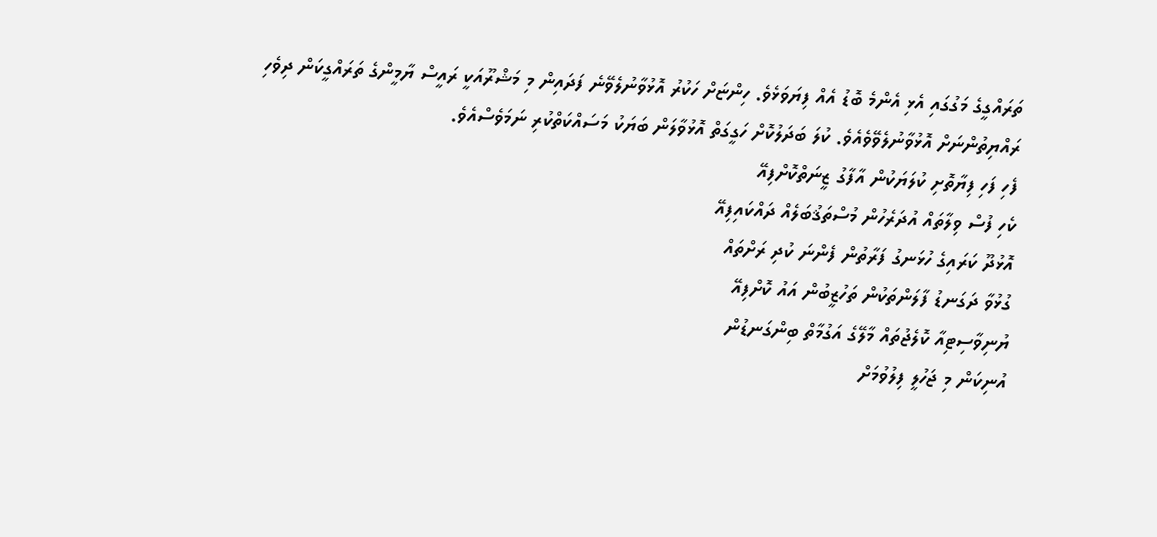ތަރައްގީގެ މަގުގައި އެޅި އެންމެ ބޮޑު އެއް ފިޔަވަޅެވެ. ހިންޏަށް ހަކުރު އޮޅުވާނުލެވޭނެ ފަދައިން މި މަޝްރޫއަކީ ރައީސް ޔާމީންގެ ތަރައްގީކަން ދިވެހި ރައްޔިތުންނަށް އޮޅުވާނުލެވޭވެއެވެ. ކުލަ ބަދަލުކޮށް ހަގީގަތް އޮޅުވާލަން ބަޔަކު މަސައްކަތްކުރި ނަމަވެސްއެވެ.
ފެހި ފަހި ފިޔާތޮށި ކުލަޔަކުން އާފާގު ޒީނަތްކޮށްފިއޭ
ކެހި ފުސް ވިލާތައް އުދަރެހުން މުސްތަޤުބަލެއް ދައްކައިފިއޭ
އޮޅުދޫ ކަރައިގެ ހުޅަނގު ފަރާތުން ފެންނަ ކުދި ރަށްތައް
ގުޅުވާ ދަގަނޑު ފާލަންތަކުން ތަހުޒީބުން އައު ކޮށްފިއޭ
ޔުނިވާސިޓިއާ ކޮލެޖުތައް މާލޭގެ އަގުމާތް ބިންގަނޑުން
އުނިކަން މި ޖަހުލީ ފިލުވުމަށް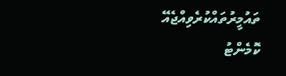ތައުމީރުތައްކުރެވިއްޖެއޭ
ކޮމެންޓު